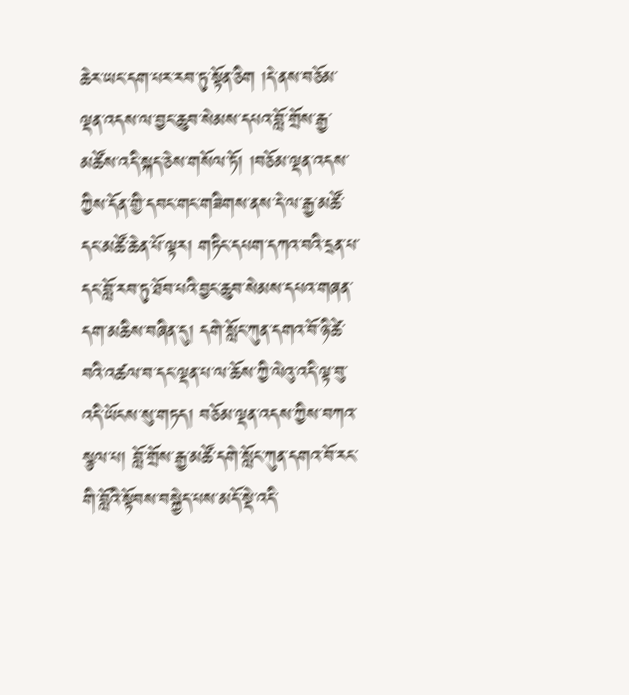ཆེར་ཡང་དག་པར་རབ་ཏུ་སྟོན་ཅིག །དེ་ནས་བཅོམ་ལྡན་འདས་ལ་བྱང་ཆུབ་སེམས་དཔའ་བློ་གྲོས་རྒྱ་མཚོས་འདི་སྐད་ཅེས་གསོལ་ཏོ། །བཅོམ་ལྡན་འདས་ཀྱིས་དོན་གྱི་དབང་གང་གཟིགས་ནས་དེ་ལ་རྒྱ་མཚོ་དང་མཚོ་ཆེན་པོ་ལྟར། གཏིང་དཔག་དཀའ་བའི་དྲན་པ་དང་བློ་རབ་ཏུ་ཐོབ་པའི་བྱང་ཆུབ་སེམས་དཔའ་གཞན་དག་མཆིས་བཞིན་དུ། དགེ་སློང་ཀུན་དགའ་བོ་ཉི་ཚེ་བའི་འཚལ་བ་དང་ལྡན་པ་ལ་ཆོས་ཀྱི་ལེའུ་འདི་ལྟ་བུ་འདི་ཡོངས་སུ་གཏད། བཅོམ་ལྡན་འདས་ཀྱིས་བཀའ་སྩལ་པ། བློ་གྲོས་རྒྱ་མཚོ་དགེ་སློང་ཀུན་དགའ་བོ་རང་གི་བློའི་སྟོབས་བསྐྱེད་པས་མདོ་སྡེ་འདི་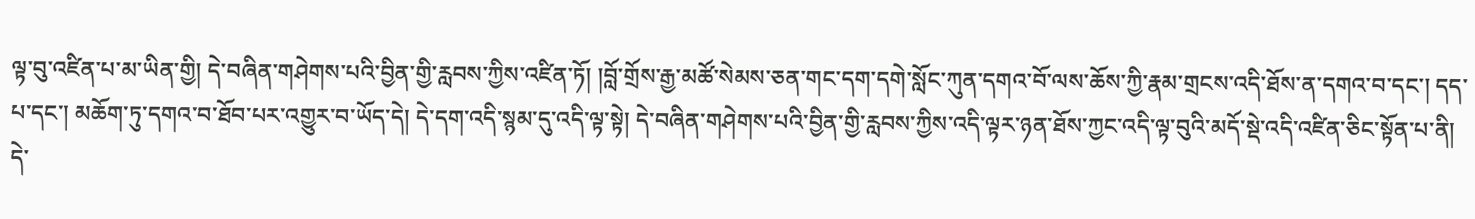ལྟ་བུ་འཛིན་པ་མ་ཡིན་གྱི། དེ་བཞིན་གཤེགས་པའི་བྱིན་གྱི་རླབས་ཀྱིས་འཛིན་ཏོ། །བློ་གྲོས་རྒྱ་མཚོ་སེམས་ཅན་གང་དག་དགེ་སློང་ཀུན་དགའ་བོ་ལས་ཆོས་ཀྱི་རྣམ་གྲངས་འདི་ཐོས་ན་དགའ་བ་དང་། དད་པ་དང་། མཆོག་ཏུ་དགའ་བ་ཐོབ་པར་འགྱུར་བ་ཡོད་དེ། དེ་དག་འདི་སྙམ་དུ་འདི་ལྟ་སྟེ། དེ་བཞིན་གཤེགས་པའི་བྱིན་གྱི་རླབས་ཀྱིས་འདི་ལྟར་ཉན་ཐོས་ཀྱང་འདི་ལྟ་བུའི་མདོ་སྡེ་འདི་འཛིན་ཅིང་སྟོན་པ་ནི། དེ་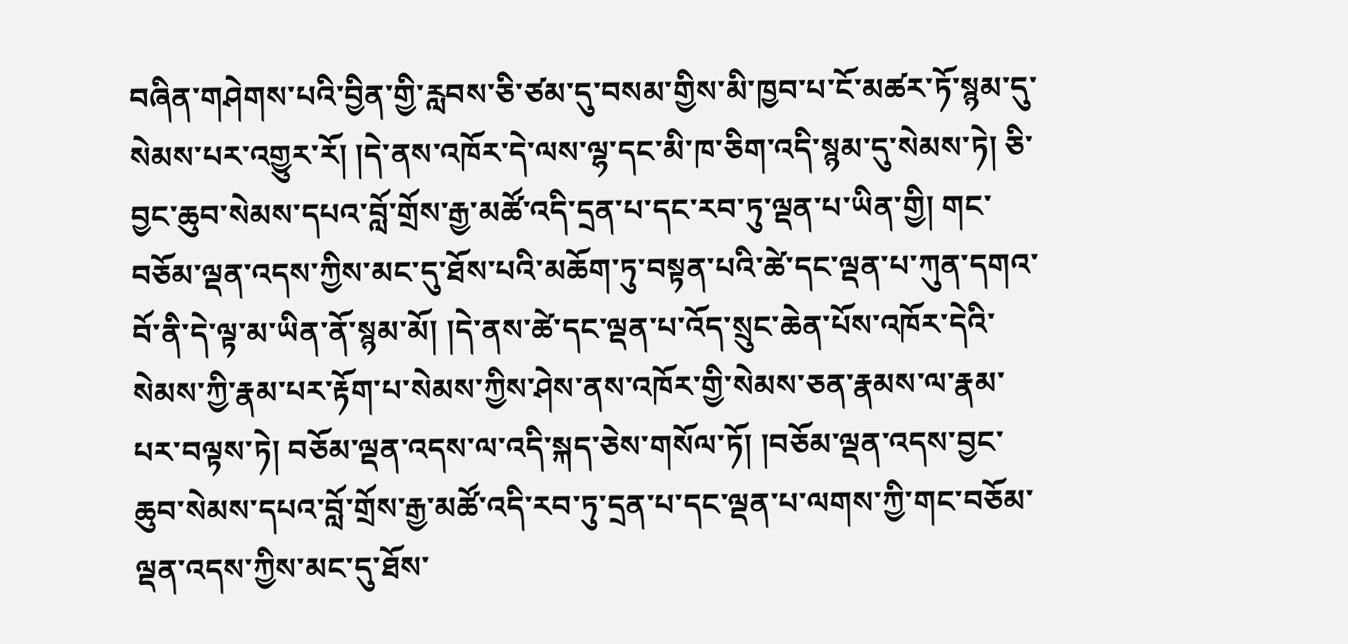བཞིན་གཤེགས་པའི་བྱིན་གྱི་རླབས་ཅི་ཙམ་དུ་བསམ་གྱིས་མི་ཁྱབ་པ་ངོ་མཚར་ཏོ་སྙམ་དུ་སེམས་པར་འགྱུར་རོ། །དེ་ནས་འཁོར་དེ་ལས་ལྷ་དང་མི་ཁ་ཅིག་འདི་སྙམ་དུ་སེམས་ཏེ། ཅི་བྱང་ཆུབ་སེམས་དཔའ་བློ་གྲོས་རྒྱ་མཚོ་འདི་དྲན་པ་དང་རབ་ཏུ་ལྡན་པ་ཡིན་གྱི། གང་བཅོམ་ལྡན་འདས་ཀྱིས་མང་དུ་ཐོས་པའི་མཆོག་ཏུ་བསྟན་པའི་ཚེ་དང་ལྡན་པ་ཀུན་དགའ་བོ་ནི་དེ་ལྟ་མ་ཡིན་ནོ་སྙམ་མོ། །དེ་ནས་ཚེ་དང་ལྡན་པ་འོད་སྲུང་ཆེན་པོས་འཁོར་དེའི་སེམས་ཀྱི་རྣམ་པར་རྟོག་པ་སེམས་ཀྱིས་ཤེས་ནས་འཁོར་གྱི་སེམས་ཅན་རྣམས་ལ་རྣམ་པར་བལྟས་ཏེ། བཅོམ་ལྡན་འདས་ལ་འདི་སྐད་ཅེས་གསོལ་ཏོ། །བཅོམ་ལྡན་འདས་བྱང་ཆུབ་སེམས་དཔའ་བློ་གྲོས་རྒྱ་མཚོ་འདི་རབ་ཏུ་དྲན་པ་དང་ལྡན་པ་ལགས་ཀྱི་གང་བཅོམ་ལྡན་འདས་ཀྱིས་མང་དུ་ཐོས་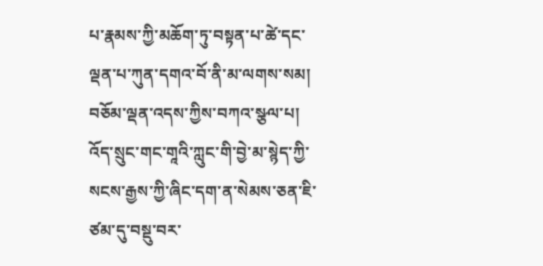པ་རྣམས་ཀྱི་མཆོག་ཏུ་བསྟན་པ་ཚེ་དང་ལྡན་པ་ཀུན་དགའ་བོ་ནི་མ་ལགས་སམ། བཅོམ་ལྡན་འདས་ཀྱིས་བཀའ་སྩལ་པ། འོད་སྲུང་གང་གཱའི་ཀླུང་གི་བྱེ་མ་སྙེད་ཀྱི་སངས་རྒྱས་ཀྱི་ཞིང་དག་ན་སེམས་ཅན་ཇི་ཙམ་དུ་བསྡུ་བར་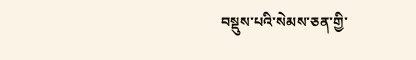བསྡུས་པའི་སེམས་ཅན་གྱི་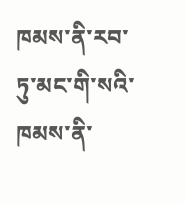ཁམས་ནི་རབ་ཏུ་མང་གི་སའི་ཁམས་ནི་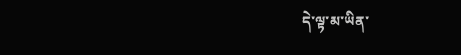དེ་ལྟ་མ་ཡིན་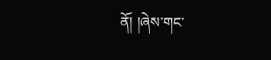ནོ། །ཞེས་གང་